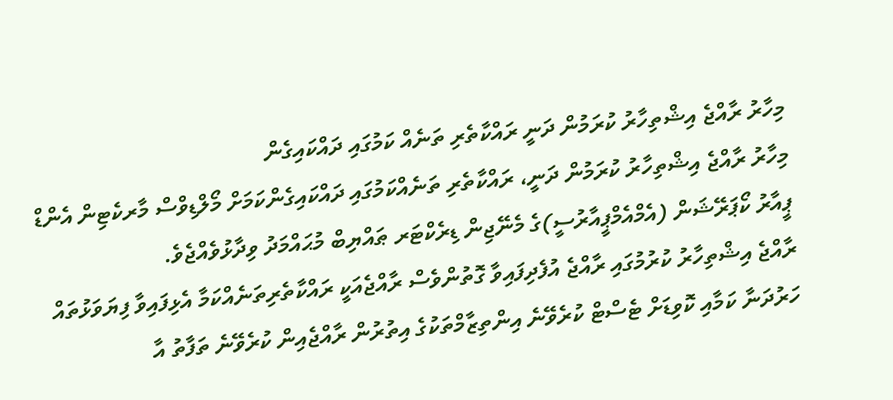މިހާރު ރާއްޖެ އިޝްތިހާރު ކުރަމުން ދަނީ ރައްކާތެރި ތަނެއް ކަމުގައި ދައްކައިގެން
މިހާރު ރާއްޖެ އިޝްތިހާރު ކުރަމުން ދަނީ، ރައްކާތެރި ތަނެއްކަމުގައި ދައްކައިގެންކަމަށް މޯލްޑިވްސް މާރކެޓިން އެންޑް ޕީއާރު ކޯޕަރޭޝަން (އެމްއެމްޕީއާރުސީ)ގެ މެނޭޖިން ޑިރެކްޓަރ ޠައްޔިބް މުޙައްމަދު ވިދާޅުވެއްޖެވެ.
ރާއްޖެ އިޝްތިހާރު ކުރުމުގައި ރާއްޖެ އުފެދިފައިވާ ގޮތުންވެސް ރާއްޖެއަކީ ރައްކާތެރިތަނެއްކަމާ އެޅިފައިވާ ފިޔަވަޅުތައް ހަރުދަނާ ކަމާއި ކޮވިޑަށް ޓެސްޓް ކުރެވޭނެ އިންތިޒާމްތަކުގެ އިތުރުން ރާއްޖެއިން ކުރެވޭނެ ތަފާތު އާ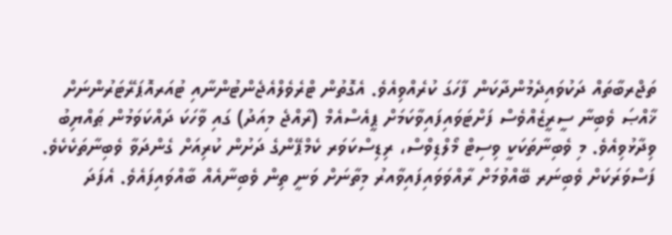ތަޖްރބާތައް ދަކުވައިދެމުންދާކަން ފާހަގަ ކުރެއްވިއެވެ. އެގޮތުން ޓްރެވެލްއެޖެންޓުންނާއި ޓުއަރއޮޕަރޭޓަރުންނަށް ޚާއްޞަ ވެބިނާ ސީރީޒެއްވެސް ފަށްޓަވައިފައިވާކަމަށް ޕީއެސްއެމް (ރާއްޖެ މިއަދު) ގައި ވާހަކަ ދައްކަވަމުން ޠައްޔިބު ވިދާޅުވިއެވެ. މި ވެބިނާތަކަކީ ވިސިޓް މޯލްޑިވްސް، ރިޑިސްކަވަރ ކެމްޕޭންގެ ދަށުން ކުރިއަށް ގެންދަވާ ވެބިނާތަކެކެވެ. ފަސްވަރަކަށް ވެބިނަރ ބޭއްވުމަށް ރާއްވަވައިފައިވާއރު މިތާނަށް ވަނީ ތިން ވެބިނާއެއް ބާއްވައިފައެވެ. އެފަދަ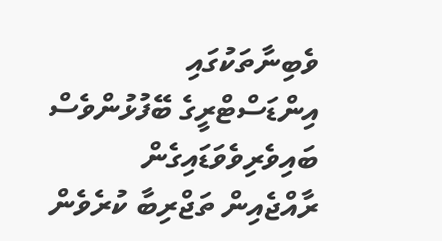ވެބިނާތަކުގައި އިންޑަސްޓްރީގެ ބޭފުޅުންވެސް ބައިވެރިވެވަޑައިގެން ރާއްޖެއިން ތަޖްރިބާ ކުރެވެން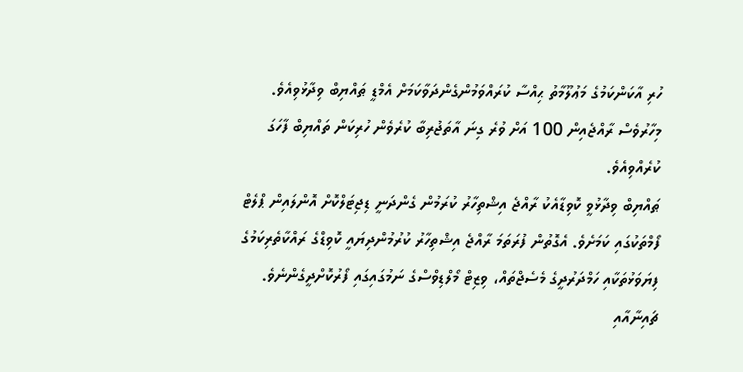ހުރި އާކަންކަމުގެ މަޢުލޫމާތު ޙިއްސާ ކުރައްވަމުންގެންދަވާކަމަށް އެމްޑީ ޠައްޔިބް ވިދާޅުވިއެވެ. މިހާރުވެސް ރާއްޖެއިން 100 އަށް ވުރެ ގިނަ އާތަޖުރިބާ ކުރެވެން ހުރިކަން ތައްޔިބް ފާހަގަ ކުރެއްވިއެވެ.
ޠައްޔިބް ވިދާޅުވީ ކޮވިޑާއެކު ރާއްޖެ އިޝްތިހާރު ކުރަމުން ގެންދަނީ ޑިޖިޓަލްކޮށް އޮންލައިން ޕްލެޓް ފޯމްތަކުގައި ކަމަށެވެ. އެގޮތުން ފުރަތަމަ ރާއްޖެ އިޝްތިހާރު ކުރުމުންދިޔައީ ކޮވިޑްގެ ރައްކާތެރިކަމުގެ ފިޔަވަޅުތަކާއި ހަމްދަރުދީގެ މެސެޖްތައް، ވިޒިޓް މޯލްޑިވްސްގެ ނަމުގައިގައި ފޯރުކޮށްދީގެންނެވެ. ޗައިނާއާއި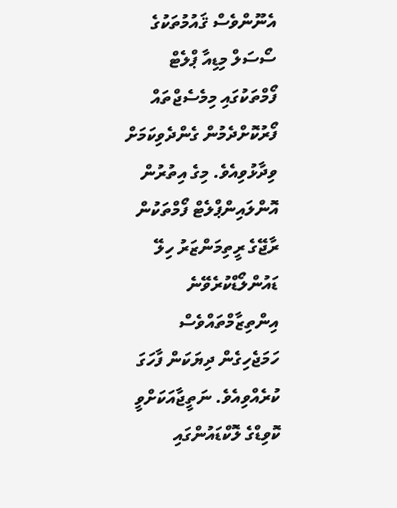އެނޫންވެސް ޤައުމުތަކުގެ ސޯސަލް މިޑިއާ ޕްލެޓް ފޯމްތަކުގައި މިމެސެޖްތައް ފޯރުކޮށްދެމުން ގެންދެވިކަމަށް ވިދާޅުވިއެވެ. މިގެ އިތުރުން އޮންލައިންޕްލެޓް ފޯމްތަކުން ރާޖޭގެ ރީތިމަންޒަރު ހިލޭ ޑައުންލޯޑްކުރެވޭނެ އިންތިޒާމްތައްވެސް ހަމަޖެހިގެން ދިޔަކަން ފާހަގަ ކުރެއްވިއެވެ. ނަތީޖާއަކަށްވީ ކޮވިޑްގެ ލޮކްޑައުންގައި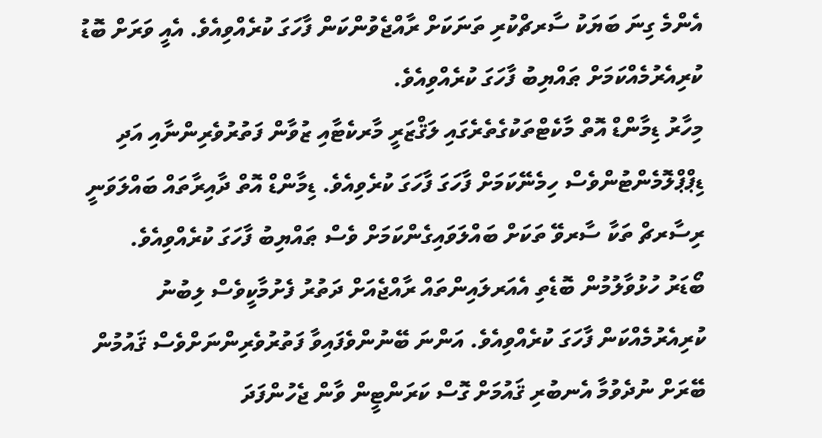އެންމެ ގިނަ ބަޔަކު ސާރޗްކުރި ތަނަކަށް ރާއްޖެވުންކަން ފާހަގަ ކުރެއްވިއެވެ. އެއީ ވަރަށް ބޮޑު ކުރިއެރުމެއްކަމަށް ޠައްޔިބު ފާހަގަ ކުރެއްވިއެވެ.
މިހާރު ޑިމާންޑް އޮތް މާކެޓްތަކުގެތެރެގައި ލަޤްޒަރީ މާރކެޓާއި ޒުވާން ފަތުރުވެރިންނާއި އަދި ޑިޕްޕްލޮމެންޓުންވެސް ހިމެނޭކަމަށް ފާހަގަ ފާހަގަ ކުރެވިއެވެ. ޑިމާންޑް އޮތް ދާއިރާތައް ބައްލަވަނީ ރިސާރޗް ތަކާ ސާރވޭ ތަކަށް ބައްލަވައިގެންކަމަށް ވެސް ޠައްޔިބު ފާހަގަ ކުރެއްވިއެވެ.
ބޯޑަރު ހުޅުވާލުމުން ބޮޑެތި އެއަރލައިންތައް ރާއްޖެއަށް ދަތުރު ފެށުމާކީވެސް ލިބުނު ކުރިއެރުމެއްކަން ފާހަގަ ކުރެއްވިއެވެ. އަންނަ ބޭނުންވެފައިވާ ފަތުރުވެރިންނަށްވެސް ޤައުމުން ބޭރަށް ނުދެވުމާ އެނބުރި ޤައުމަށް ގޮސް ކަރަންޓީން ވާން ޖެހުންފަދަ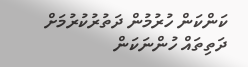ކަންކަން ހުރުމުން ދަތުރުކުރުމަށް ދަތިތައް ހުންނަކަން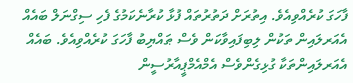ފާހަގަ ކުރެއްވިއެވެ. އިތުރަށް ދަތުރުތައް ފުޅާ ކުރާނެކަމުގެ ފެހި ސިގްނަލް ބައެއް އެއަރލައިން ތަކުން ލިބިފައިވާކަން ވެސް ޠައްޔިބު ފާހަގަ ކުރެއްވިއެވެ. ބައެއް އެއަރލައިންތަކާ ގުޅިގެންވެސް އެމްއެމްޕީއާރުސީން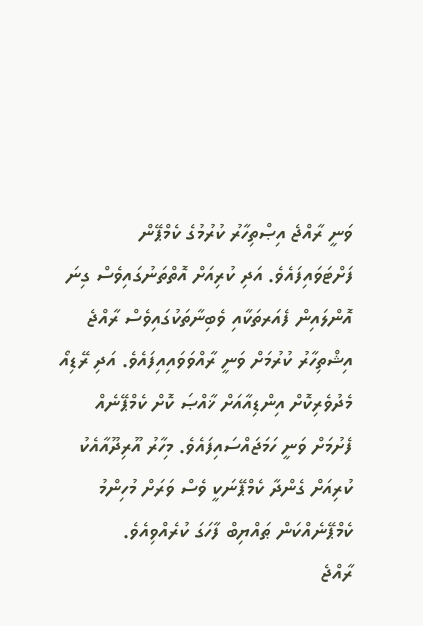ވަނީ ރާއްޖެ އިޞްތިހާރު ކުރުމުގެ ކެމްޕޭން ފަށްޓަވައިފައެވެ. އަދި ކުރިއަށް އޮތްތަނުގައިވެސް ގިނަ އޮންލައިން ފެއަރތަކާއި ވެބިނާތަކުގައިވެސް ރާއްޖެ އިޝްތިހާރު ކުރުމަށް ވަނީ ރާއްވަވައިއިފައެވެ. އަދި ރޭޑިއޯ މެދުވެރިކޮށް އިންޑިއާއަށް ޚާއްޞަ ކޮށް ކެމްޕޭނެއް ފެށުމަށް ވަނީ ހަމަޖައްސައިފައެވެ. މިހާރު އޫރިދޫއާއެކު ކުރިއަށް ގެންދާ ކެމްޕޭނަކީ ވެސް ވަރަށް މުހިންމު ކެމްޕޭނެއްކަން ޠައްޔިބް ފާހަގަ ކުރެއްވިއެވެ.
ރާއްޖެ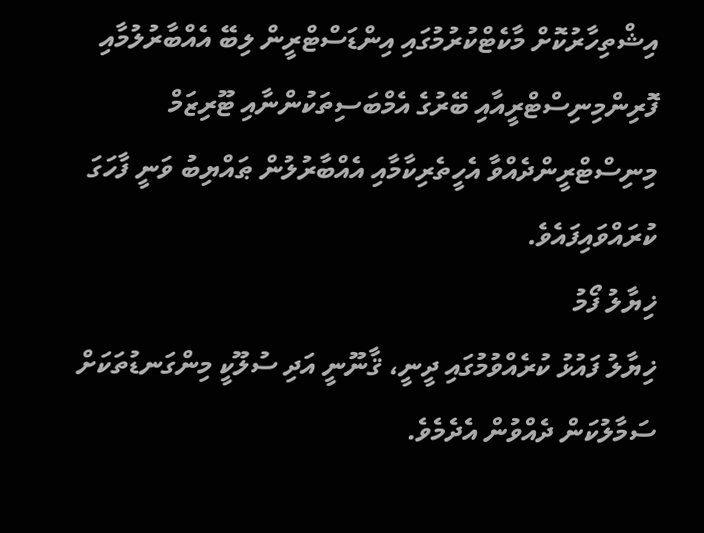އިޝްތިހާރުކޮށް މާކެޓްކުރުމުގައި އިންޑަސްޓްރީން ލިބޭ އެއްބާރުލުމާއި ފޮރިންމިނިސްޓްރީއާއި ބޭރުގެ އެމްބަސިތަކުންނާއި ޓޫރިޒަމް މިނިސްޓްރީންދެއްވާ އެހީތެރިކާމާއި އެއްބާރުލުން ޠައްޔިބު ވަނީ ފާހަގަ ކުރައްވައިފައެވެ.
ޚިޔާލު ފޯމު
ޚިޔާލު ފައުޅު ކުރެއްވުމުގައި ދީނީ، ޤާނޫނީ އަދި ސުލޫކީ މިންގަނޑުތަކަށް ސަމާލުކަން ދެއްވުން އެދެމެވެ.